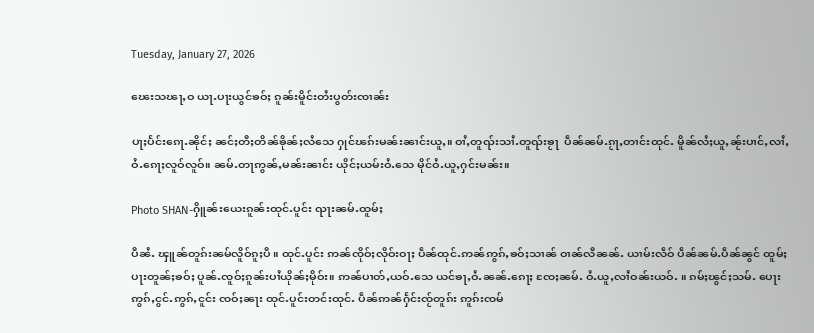Tuesday, January 27, 2026

ၽေးသၽႃႇဝ ယႃႉပႃးယွင်ၶဝ်ႈ ၵူၼ်းမိူင်းတႆးပွတ်းၸၢၼ်း

ပႃႈပႅင်းၵေႃႉၼိုင်ႈ ၼင်ႈတီႈတိၼ်ၶိုၼ်ႈလႆသေ ႁုင်ၽၵ်းမၼ်းၼၢင်းယူႇ။ ဝၢႆႇတူၺ်းသၢႆႉတူၺ်းၶႂႃ  ပဵၼ်ၼမ်ႉၵႂႃႇတၢင်းထုင်ႉ မိူၼ်လႆႈယူႇၼႂ်းပၢင်ႇလၢႆႇဝႆႉၵေႃႈလူဝ်လူဝ်။ ၼမ်ႉတႃဢွၼ်ႇမၼ်းၼၢင်း ယိုင်ႈယမ်းဝႆႉသေ မိုင်ဝႆႉယူႇႁင်းမၼ်း။

Photo SHAN-ႁိူၼ်းယေးၵူၼ်းထုင်ႉပူင်း ၺႃးၼမ်ႉထူမ်ႈ

ပီၼႆႉ ၾူၼ်တူၵ်းၼမ်လိူဝ်ၵူႈပီ ။ ထုင်ႉပူင်း ဢၼ်ၸိုဝ်ႈလိုဝ်းဝႃႈ ပဵၼ်ထုင်ႉဢၼ်ဢွၵ်ႇၶဝ်ႈသၢၼ် ဝၢၼ်လီၼၼ်ႉ ယၢမ်းလဵဝ် ပဵၼ်ၼမ်ႉပဵၼ်ၼွင် ထူမ်ႈပႃးတူၼ်ႈၶဝ်ႈ ပူၼ်ႉၸူဝ်ႈၵူၼ်းပၢႆယိုၼ်ႈမိုဝ်း။ ဢၼ်ပၢတ်ႇယဝ်ႉသေ ယင်ၶႃႇဝႆႉၼၼ်ႉၵေႃႈ ၸႄႈၼမ်ႉ ဝႆႉယူႇလၢႆဝၼ်းယဝ်ႉ ။ ၵမ်ႈၽွင်ႈသမ်ႉ ပေႃးဢွၵ်ႇငွင်ႉဢွၵ်ႇငူင်း ၸဝ်ႈၼႃး ထုင်ႉပူင်းတင်းထုင်ႉ ပဵၼ်ဢၼ်ႁႅင်းၸႂ်တူၵ်း ဢူၵ်းၸမ်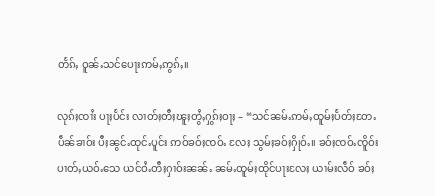တႅၵ်ႇ ဝူၼ်ႉသင်ပေႃးဢမ်ႇဢွၵ်ႇ။

လုၵ်ႈၸၢႆး ပႃႈပႅင်း လၢတ်ႈတီႈၽူႈတွႆႇႁွၵ်ႈဝႃႈ – “သင်ၼမ်ႉဢမ်ႇထူမ်ႈပႅတ်ႈတႄႉ ပဵၼ်ၶၢဝ်း ပီႈၼွင်ႉထုင်ႉပူင်း ဢဝ်ၶဝ်ႈၸဝ်ႉ လႄႈ သွမ်ႈၶဝ်ႈႁိုဝ်ႉ။ ၶဝ်ႈၸဝ်ႉၸိူဝ်းပၢတ်ႇယဝ်ႉသေ ယင်ဝႆႉတီႈႁၢဝ်းၼၼ်ႉ ၼမ်ႉထူမ်ႈထိုင်ပႃးလႄႈ ယၢမ်းလဵဝ် ၶဝ်ႈ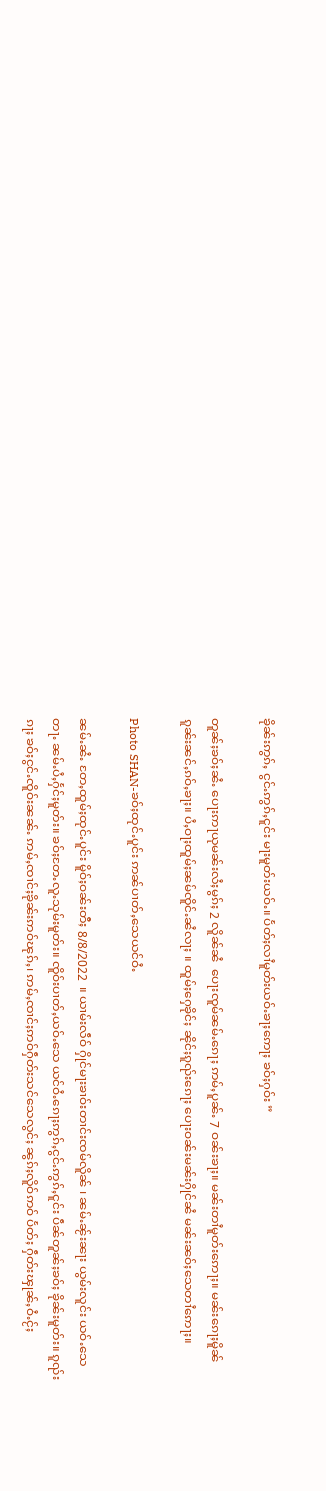ၶိုၼ်းဢွၵ်ႇ ငွင်ႉဢွၵ်ႇငူင်း မႃးမူတ်းယဝ်ႉ။ ပႅတ်ႈလၢႆမူတ်းယဝ်ႉၶႃႈဢေႃႈ ၶဝ်ႈႁဝ်း ”

တူၼ်ႈၶဝ်ႈၼႆႉ ပေႃးဢႃယုမၼ်းလႆႈမွၵ်ႈ 2 လိူၼ်ၼႆ  ပေႃးၸူမ်ၼမ်ႉၵေႃႈ ဢမ်ႇပူၼ်ႉ 7 ဝၼ်းၶႃႈ။ မၼ်းတၢႆမူတ်းဢေႃႈ။ မၼ်းၵေႃႈမိူၼ်ၵူၼ်းၼင်ႇၵဝ်ႇၶႃႈ။ ပႆႇဝႃႈထူမ်ႈၼမ်ၸိူင်ႉၼႆလႃႈ ။ ထူမ်ႈႁေၶိုင်ႈ ၼိုင်ႈၵူၺ်းၵေႃႈ ပေႃးဝၼ်းမၼ်းႁိုင်ၼႆ မၼ်းၼဝ်ႈသေတၢႆဢေႃႈ။

Photo SHAN-ၶဝ်ႈထုင်ႉပူင်း ဢၼ်ပၢတ်ႇသေယင်ဝႆႉ

ၼမ်ႉၼႆႉ တႄႇထူမ်ႈထုင်ႉပူင်း မိူဝ်ႈဝၼ်းတီႈ 8/8/2022  ။ ယၢမ်းလဵဝ် ႁိုင်မႃးၶၢဝ်းတၢင်းၸမ်လိူၼ် ၊ ၼမ်ႉၼႂ်းၼႃး ယွမ်းလူင်း ယဝ်ႉသေတႃႉ ၼမ်ႉပႆႇႁႅင်ႈမူတ်း။ ၶဝ်ႈတႄႉလူႉသုမ်းမူတ်း။ ၸိူဝ်းပၢတ်ႇယဝ်ႉသေ ယင်ဝႆႉၵေႃႈဢွၵ်ႇငွင်ႉဢွၵ်ႇငူင်း ပဵၼ်တူၼ်ႈၶဝ်ႈ ၶိုၼ်းမူတ်း။ ၵူၺ်းၵႃႈ ၶဝ်ႈငွင်ႉၸိူဝ်းၼၼ်ႉ ဢမ်ႇၸၢင်ႈၶိုၼ်းဢဝ်ၽုၵ်ႇ၊ ဢမ်ႇၸၢင်ႈဢဝ်ႁဵတ်းသင်သေလွင်ႈ ၼွၵ်ႈလိူဝ်ဢဝ် ပႅတ်ႈ ႁဵတ်းၾုၼ်ႇဝႆႉငႂ်ႈ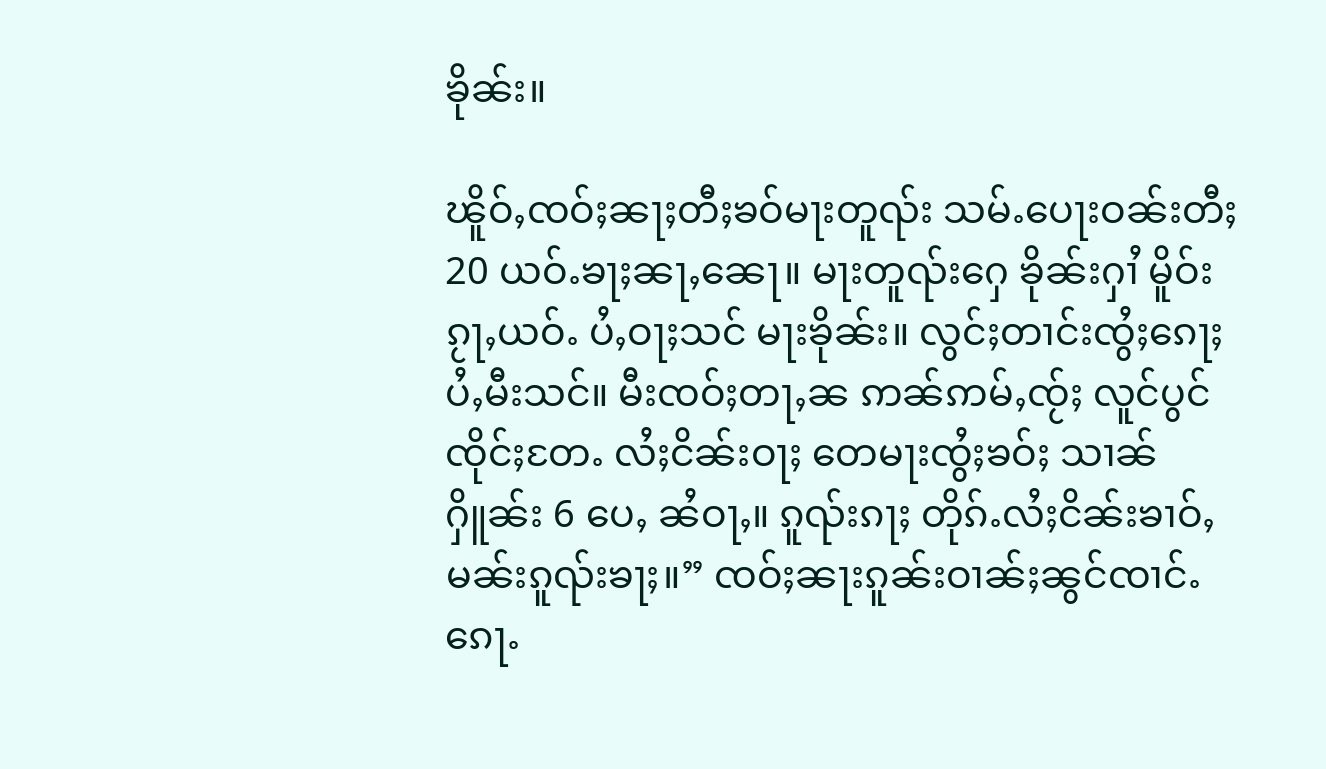ၶိုၼ်း။

ၽိူဝ်ႇၸဝ်ႈၼႃႈတီႈၶဝ်မႃးတူၺ်း သမ်ႉပေႃးဝၼ်းတီႈ 20 ယဝ်ႉၶႃႈၼႃႇၼေႃ။ မႃးတူၺ်းႁေ ၶိုၼ်းႁၢႆ မိူဝ်းၵႂႃႇယဝ်ႉ ပႆႇဝႃႈသင် မႃးၶိုၼ်း။ လွင်ႈတၢင်းၸွႆႈၵေႃႈပႆႇမီးသင်။ မီးၸဝ်ႈတႃႇၼ ဢၼ်ဢမ်ႇၸႂ်ႈ လူင်ပွင်ၸိုင်ႈတႄႉ လႆႈငိၼ်းဝႃႈ တေမႃးၸွႆႈၶဝ်ႈ သၢၼ် ႁိူၼ်း 6 ပေႇ ၼႆဝႃႇ။ ၵူၺ်းၵႃႈ တိုၵ်ႉလႆႈငိၼ်းၶၢဝ်ႇမၼ်းၵူၺ်းၶႃႈ။” ၸဝ်ႈၼႃးၵူၼ်းဝၢၼ်ႈၼွင်ၸၢင်ႉ ၵေႃႉ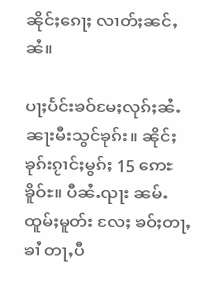ၼိုင်ႈၵေႃႈ လၢတ်ႈၼင်ႇၼႆ။

ပႃႈပႅင်းၶဝ်မႄႈလုၵ်ႈၼႆႉ ၼႃးမီးသွင်ၶုၵ်း။ ၼိုင်ႈၶုၵ်းၵႂၢင်ႈမွၵ်ႈ 15 ဢေႊၶိူဝ်ႊ။ ပီၼႆႉၺႃး ၼမ်ႉထူမ်ႈမူတ်း လႄႈ ၶဝ်ႈတႃႇၶၢႆ တႃႇပီ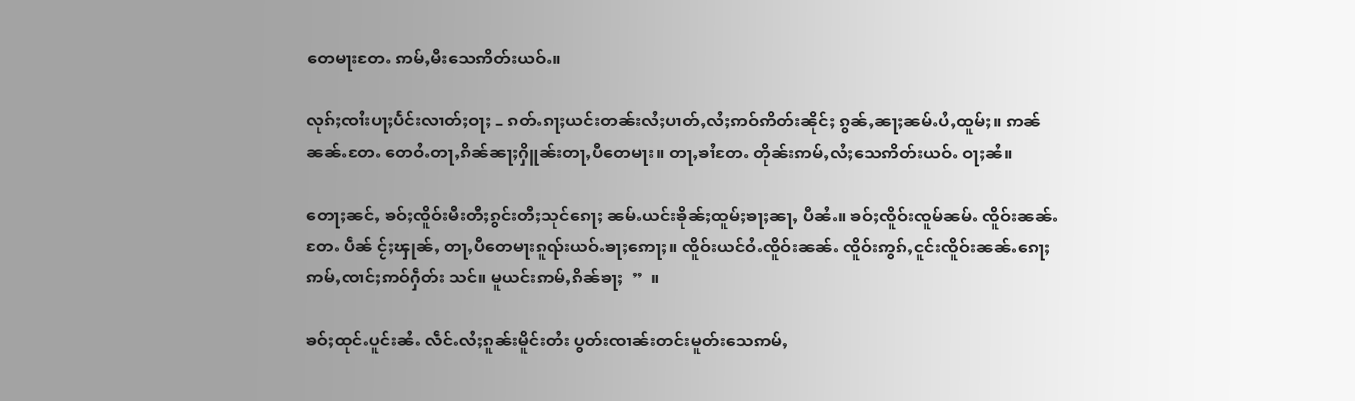တေမႃးတႄႉ ဢမ်ႇမီးသေဢိတ်းယဝ်ႉ။

လုၵ်ႈၸၢႆးပႃႈပႅင်းလၢတ်ႈဝႃႈ – ၵတ်ႉၵႃႈယင်းတၼ်းလႆႈပၢတ်ႇလႆႈဢဝ်ဢိတ်းၼိုင်ႈ ၵွၼ်ႇၼႃႈၼမ်ႉပႆႇထူမ်ႈ။ ဢၼ်ၼၼ်ႉတႄႉ တေဝႆႉတႃႇၵိၼ်ၼႃႈႁိူၼ်းတႃႇပီတေမႃး။ တႃႇၶၢႆတႄႉ တိုၼ်းဢမ်ႇလႆႈသေဢိတ်းယဝ်ႉ ဝႃႈၼႆ။

တေႃႈၼင်ႇ ၶဝ်ႈၸိူဝ်းမီးတီႈၵွင်းတီႈသုင်ၵေႃႈ ၼမ်ႉယင်းၶိုၼ်ႈထူမ်ႈၶႃႈၼႃႇ ပီၼႆႉ။ ၶဝ်ႈၸိူဝ်းၸူမ်ၼမ်ႉ ၸိူဝ်းၼၼ်ႉတႄႉ ပဵၼ် ငႂ်ႈၾုၼ်ႇ တႃႇပီတေမႃးၵူၺ်းယဝ်ႉၶႃႈဢေႃႈ။ ၸိူဝ်းယင်ဝႆႉၸိူဝ်းၼၼ်ႉ ၸိူဝ်းဢွၵ်ႇငူင်းၸိူဝ်းၼၼ်ႉၵေႃႈ ဢမ်ႇၸၢင်ႈဢဝ်ႁဵတ်း သင်။ မူယင်းဢမ်ႇၵိၼ်ၶႃႈ  ”  ။

ၶဝ်ႈထုင်ႉပူင်းၼႆႉ လဵင်ႉလႆႈၵူၼ်းမိူင်းတႆး ပွတ်းၸၢၼ်းတင်းမူတ်းသေဢမ်ႇ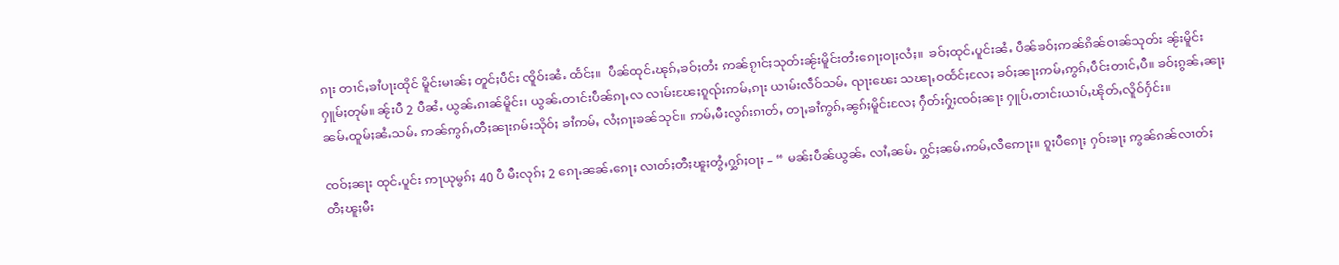ၵႃး တၢင်ႇၶၢႆပႃးထိုင် မိူင်းမၢၼ်ႈ တူင်ႈပဵင်း ၸိူဝ်းၼႆႉ ထႅင်ႈ။  ပဵၼ်ထုင်ႉၽုၵ်ႇၶဝ်ႈတႆး ဢၼ်ၵႂၢင်ႈသုတ်းၼႂ်းမိူင်းတႆးၵေႃႈဝႃႈလႆႈ။  ၶဝ်ႈထုင်ႉပူင်းၼႆႉ ပဵၼ်ၶဝ်ႈဢၼ်ၵိၼ်ဝၢၼ်သုတ်း ၼႂ်းမိူင်းႁူမ်ႈတုမ်။ ၼႂ်းပီ 2 ပီၼႆႉ ယွၼ်ႉၵၢၼ်မိူင်း၊ ယွၼ်ႉတၢင်းပဵၼ်ၵႃႇလ လၢမ်းၽႄႈၵူၺ်းဢမ်ႇၵႃး ယၢမ်းလဵဝ်သမ်ႉ ၺႃးၽေး သၽႃႇဝထႅင်ႈလႄႈ ၶဝ်ႈၼႃးဢမ်ႇဢွၵ်ႇပဵင်းတၢင်ႇပီ။ ၶဝ်ႈၵွၼ်ႇၼႃႈ ၼမ်ႉထူမ်ႈၼႆႉသမ်ႉ ဢၼ်ဢွၵ်ႇတီႈၼႃးၵမ်းသိုဝ်ႈ ၶၢႆဢမ်ႇ လႆႈၵႃႈၶၼ်သုင်။ ဢမ်ႇမီးလွၵ်းၵၢတ်ႇ တႃႇၶၢႆဢွၵ်ႇၼွၵ်ႈမိူင်းလႄႈ ႁဵတ်းႁႂ်ႈၸဝ်ႈၼႃး ႁူပ်ႉတၢင်းယၢပ်ႇၽိုတ်ႇလိူဝ်ႁႅင်း။

ၸဝ်ႈၼႃး ထုင်ႉပူင်း ဢႃယုမွၵ်ႈ 40 ပီ မီးလုၵ်ႈ 2 ၵေႃႉၼၼ်ႉၵေႃႈ လၢတ်ႈတီႈၽူႈတွႆႇႁွၵ်ႈဝႃႈ – “ မၼ်းပဵၼ်ယွၼ်ႉ လၢႆႇၼမ်ႉ ႁွင်ႈၼမ်ႉဢမ်ႇလီဢေႃႈ။ ၵူႈပီၵေႃႈ ႁဝ်းၶႃႈ ဢွၼ်ၵၼ်လၢတ်ႈတီႈၽူႈမီး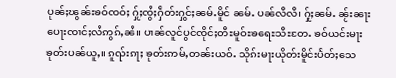ပုၼ်ႈၽွၼ်းၶဝ်ၸဝ်ႈ ႁႂ်ႈၸွႆႈႁဵတ်းႁွင်ႈၼမ်ႉမိူင် ၼမ်ႉ ပၼ်လီလီ၊ ႁႂ်ႈၼမ်ႉ ၼႂ်းၼႃးပေႃးၸၢင်ႈလႆဢွၵ်ႇၼႆ။ ပၢၼ်လူင်ပွင်ၸိုင်ႈတီႊမူဝ်ႊၶရေႊသီႊတႄႉ ၶဝ်ယင်းမႃးၶုတ်းပၼ်ယူႇ။ ၵူၺ်းၵႃႈ ၶုတ်းဢမ်ႇတၼ်းယဝ်ႉ သိုၵ်းမႃးယိုတ်းမိူင်းပႅတ်ႈသေ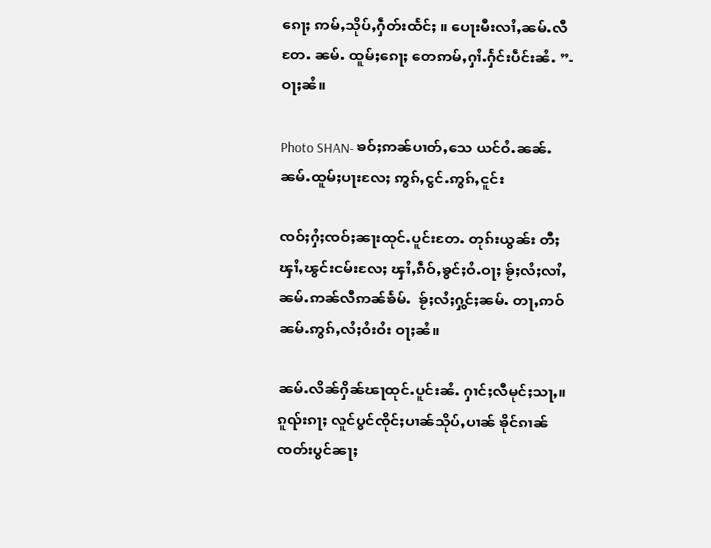ၵေႃႈ ဢမ်ႇသိုပ်ႇႁဵတ်းထႅင်ႈ ။ ပေႃးမီးလၢႆႇၼမ်ႉလီတႄႉ ၼမ်ႉ ထူမ်ႈၵေႃႈ တေဢမ်ႇႁၢႆႉႁႅင်းပဵင်းၼႆႉ ”- ဝႃႈၼႆ။

Photo SHAN- ၶဝ်ႈဢၼ်ပၢတ်ႇသေ ယင်ဝႆႉၼၼ်ႉ ၼမ်ႉထူမ်ႈပႃးလႄႈ ဢွၵ်ႇငွင်ႉဢွၵ်ႇငူင်း

ၸဝ်ႈႁႆႈၸဝ်ႈၼႃးထုင်ႉပူင်းတႄႉ တုၵ်းယွၼ်း တီႈၾၢႆႇၽွင်းငမ်းလႄႈ ၾၢႆႇၵဵဝ်ႇၶွင်ႈဝႆႉဝႃႈ ၶႂ်ႈလႆႈလၢႆႇၼမ်ႉဢၼ်လီဢၼ်ၶႅမ်ႉ  ၶႂ်ႈလႆႈႁွင်ႈၼမ်ႉ တႃႇဢဝ်ၼမ်ႉဢွၵ်ႇလႆႈဝႆးဝႆး ဝႃႈၼႆ။

ၼမ်ႉလိၼ်ႁိၼ်ၽႃထုင်ႉပူင်းၼႆႉ ႁၢင်ႈလီမုင်ႈသႃႇ။ ၵူၺ်းၵႃႈ လူင်ပွင်ၸိုင်ႈပၢၼ်သိုပ်ႇပၢၼ် ၶိုင်ၵၢၼ်ၸတ်းပွင်ၼႃႈ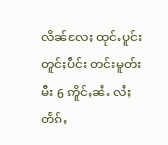လိၼ်လႄႈ ထုင်ႉပူင်းတူင်ႈပဵင်း တင်းမူတ်းမီး 6 ဢိူင်ႇၼႆႉ လႆႈတႅၵ်ႇ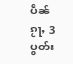ပဵၼ်ၵႂႃႇ 3 ပွတ်း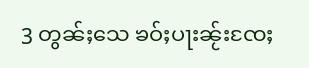3 တွၼ်ႈသေ ၶဝ်ႈပႃးၼႂ်းၸႄႈ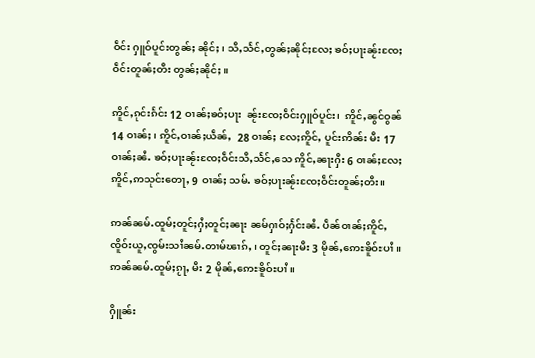ဝဵင်း ႁူဝ်ပူင်းတွၼ်ႈ ၼိုင်ႈ၊ သီႇသႅင်ႇတွၼ်ႈၼိုင်ႈလႄႈ ၶဝ်ႈပႃးၼႂ်းၸႄႈဝဵင်းတူၼ်ႈတီး တွၼ်ႈၼိုင်ႈ။

ဢိူင်ႇၵုင်းၵႅင်း 12 ဝၢၼ်ႈၶဝ်ႈပႃး  ၼႂ်းၸႄႈဝဵင်းႁူဝ်ပူင်း၊  ဢိူင်ႇၼွင်ဝွၼ် 14 ဝၢၼ်ႈ၊ ဢိူင်ႇဝၢၼ်ႈယဵၼ်ႇ  28 ဝၢၼ်ႈ လႄႈဢိူင်ႇ ပူင်းဢိၼ်း မီး 17 ဝၢၼ်ႈၼႆႉ ၶဝ်ႈပႃးၼႂ်းၸႄႈဝဵင်းသီႇသႅင်ႇသေ ဢိူင်ႇၼႃးႁီး 6 ဝၢၼ်ႈလႄႈ ဢိူင်ႇဢသုင်းတေႃႇ 9 ဝၢၼ်ႈ သမ်ႉ ၶဝ်ႈပႃးၼႂ်းၸႄႈဝဵင်းတူၼ်ႈတီး။

ဢၼ်ၼမ်ႉထူမ်ႈတူင်ႈႁႆႈတူင်ႈၼႃး ၼမ်ႁၢဝ်ႈႁႅင်းၼႆႉ ပဵၼ်ဝၢၼ်ႈဢိူင်ႇ ၸိူဝ်းယူႇၸွမ်းသၢႆၼမ်ႉတၢမ်ၽၢၵ်ႇ ၊ တူင်ႈၼႃးမီး 3 မိုၼ်ႇဢေႊၶိူဝ်ႊပၢႆ ။ ဢၼ်ၼမ်ႉထူမ်ႈၵႂႃႇ မီး 2 မိုၼ်ႇဢေႊၶိူဝ်ႊပၢႆ။

ႁိူၼ်း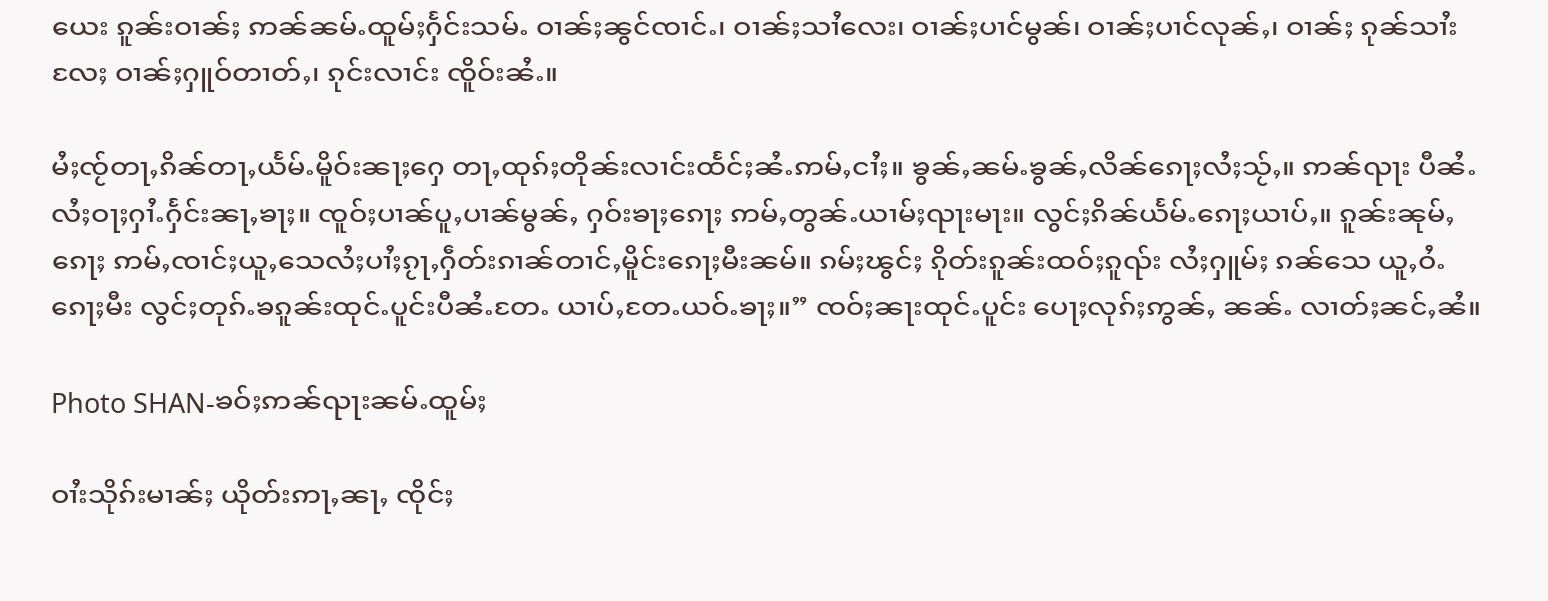ယေး ၵူၼ်းဝၢၼ်ႈ ဢၼ်ၼမ်ႉထူမ်ႈႁႅင်းသမ်ႉ ဝၢၼ်ႈၼွင်ၸၢင်ႉ၊ ဝၢၼ်ႈသၢႆလေး၊ ဝၢၼ်ႈပၢင်မွၼ်၊ ဝၢၼ်ႈပၢင်လုၼ်ႇ၊ ဝၢၼ်ႈ ၵုၼ်သၢႆးလႄႈ ဝၢၼ်ႈႁူဝ်တၢတ်ႇ၊ ၵုင်းလၢင်း ၸိူဝ်းၼႆႉ။

မႆႈၸႂ်တႃႇၵိၼ်တႃႇယႅမ်ႉမိူဝ်းၼႃႈႁေ တႃႇထုၵ်ႈတိုၼ်းလၢင်းထႅင်ႈၼႆႉဢမ်ႇငၢႆႈ။ ၶွၼ်ႇၼမ်ႉၶွၼ်ႇလိၼ်ၵေႃႈလႆႈသႂ်ႇ။ ဢၼ်ၺႃး ပီၼႆႉ လႆႈဝႃႈႁၢႆႉႁႅင်းၼႃႇၶႃႈ။ ၸူဝ်ႈပၢၼ်ပူႇပၢၼ်မွၼ်ႇ ႁဝ်းၶႃႈၵေႃႈ ဢမ်ႇတွၼ်ႉယၢမ်ႈၺႃးမႃး။ လွင်ႈၵိၼ်ယႅမ်ႉၵေႃႈယၢပ်ႇ။ ၵူၼ်းၼုမ်ႇၵေႃႈ ဢမ်ႇၸၢင်ႈယူႇသေလႆႈပၢႆႈၵႂႃႇႁဵတ်းၵၢၼ်တၢင်ႇမိူင်းၵေႃႈမီးၼမ်။ ၵမ်ႈၽွင်ႈ ၵိုတ်းၵူၼ်းထဝ်ႈၵူၺ်း လႆႈႁူမ်ႈ ၵၼ်သေ ယူႇဝႆႉၵေႃႈမီး လွင်ႈတုၵ်ႉၶၵူၼ်းထုင်ႉပူင်းပီၼႆႉတႄႉ ယၢပ်ႇတႄႉယဝ်ႉၶႃႈ။” ၸဝ်ႈၼႃးထုင်ႉပူင်း ပေႃႈလုၵ်ႈဢွၼ်ႇ ၼၼ်ႉ လၢတ်ႈၼင်ႇၼႆ။

Photo SHAN-ၶဝ်ႈဢၼ်ၺႃးၼမ်ႉထူမ်ႈ

ဝၢႆးသိုၵ်းမၢၼ်ႈ ယိုတ်းဢႃႇၼႃႇ ၸိုင်ႈ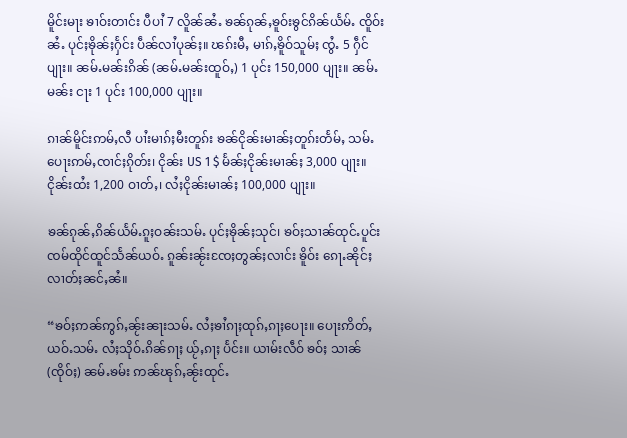မိူင်းမႃး ၶၢဝ်းတၢင်း ပီပၢႆ 7 လိူၼ်ၼႆႉ ၶၼ်ၵုၼ်ႇၶူဝ်းၶွင်ၵိၼ်ယႅမ်ႉ ၸိူဝ်းၼႆႉ ပုင်ႈၶိုၼ်ႈႁႅင်း ပဵၼ်လၢႆပုၼ်ႈ။ ၽၵ်းမီႇ မၢၵ်ႇၶိူဝ်သူမ်ႈ ၸွႆႉ 5 ႁဵင်ပျႃး။ ၼမ်ႉမၼ်းၵိၼ် (ၼမ်ႉမၼ်းထူဝ်ႇ) 1 ပုင်း 150,000 ပျႃး။ ၼမ်ႉမၼ်း ငႃး 1 ပုင်း 100,000 ပျႃး။

ၵၢၼ်မိူင်းဢမ်ႇလီ ပၢႆးမၢၵ်ႈမီးတူၵ်း ၶၼ်ငိုၼ်းမၢၼ်ႈတူၵ်းတႅမ်ႇ သမ်ႉပေႃးဢမ်ႇၸၢင်ႈၵိုတ်း၊ ငိုၼ်း US 1 $ မႅၼ်ႈငိုၼ်းမၢၼ်ႈ 3,000 ပျႃး။ ငိုၼ်းထႆး 1,200 ဝၢတ်ႇ၊ လႆႈငိုၼ်းမၢၼ်ႈ 100,000 ပျႃး။

ၶၼ်ၵုၼ်ႇၵိၼ်ယႅမ်ႉၵူႈဝၼ်းသမ်ႉ ပုင်ႈၶိုၼ်ႈသုင်၊ ၶဝ်ႈသၢၼ်ထုင်ႉပူင်း ၸမ်ထိုင်ထူင်သႅၼ်ယဝ်ႉ ၵူၼ်းၼႂ်းၸႄႈတွၼ်ႈလၢင်း ၶိူဝ်း ၵေႃႉၼိုင်ႈလၢတ်ႈၼင်ႇၼႆ။

“ၶဝ်ႈဢၼ်ဢွၵ်ႇၼႂ်းၼႃးသမ်ႉ လႆႈၶၢႆၵႃႈထုၵ်ႇၵႃႈပေႃး။ ပေႃးဢိတ်ႇယဝ်ႉသမ်ႉ လႆႈသိုဝ်ႉၵိၼ်ၵႃႈ ယႂ်ႇၵႃႈ ပႅင်း။ ယၢမ်းလဵဝ် ၶဝ်ႈ သၢၼ် (ၸိုဝ်ႈ) ၼမ်ႉၶမ်း ဢၼ်ၽုၵ်ႇၼႂ်းထုင်ႉ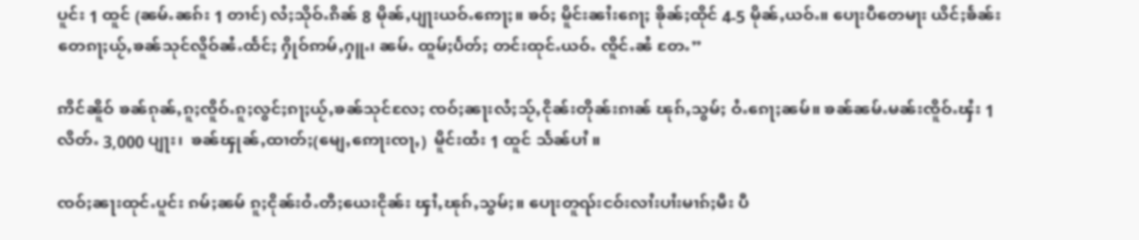ပူင်း 1 ထူင် (ၼမ်ႉၼၵ်း 1 တၢင်) လႆႈသိုဝ်ႉၵိၼ် 8 မိုၼ်ႇပျႃးယဝ်ႉဢေႃႈ။ ၶဝ်ႈ မိူင်းၼၢႆးၵေႃႈ ၶိုၼ်ႈထိုင် 4-5 မိုၼ်ႇယဝ်ႉ။ ပေႃးပီတေမႃး ယိင်ႈၶႅၼ်း တေၵႃႈယႂ်ႇၶၼ်သုင်လိူဝ်ၼႆႉထႅင်ႈ ႁိုဝ်ဢမ်ႇႁူႉ၊ ၼမ်ႉ ထူမ်ႈပႅတ်ႈ တင်းထုင်ႉယဝ်ႉ ၸိူင်ႉၼႆ တႄႉ”

ဢိင်ၼိူဝ် ၶၼ်ၵုၼ်ႇၵူႈၸိူဝ်ႉၵူႈလွင်ႈၵႃႈယႂ်ႇၶၼ်သုင်လႄႈ ၸဝ်ႈၼႃးလႆႈသႂ်ႇငိုၼ်းတိုၼ်းၵၢၼ် ၽုၵ်ႇသွမ်ႈ ဝႆႉၵေႃႈၼမ်။ ၶၼ်ၼမ်ႉမၼ်းၸိူဝ်ႉၾႆး 1 လိတ်ႉ 3,000 ပျႃး၊  ၶၼ်ၾုၼ်ႇထၢတ်ႈ(မျေႇဢေႃးၸႃႇ)  မိူင်းထႆး 1 ထူင် သႅၼ်ပၢႆ ။

ၸဝ်ႈၼႃးထုင်ႉပူင်း ၵမ်ႈၼမ် ၵူႈငိုၼ်းဝႆႉတီႈယေးငိုၼ်း ၾၢႆႇၽုၵ်ႇသွမ်ႈ။ ပေႃးတူၺ်းငဝ်းလၢႆးပၢႆးမၢၵ်ႈမီး ပီ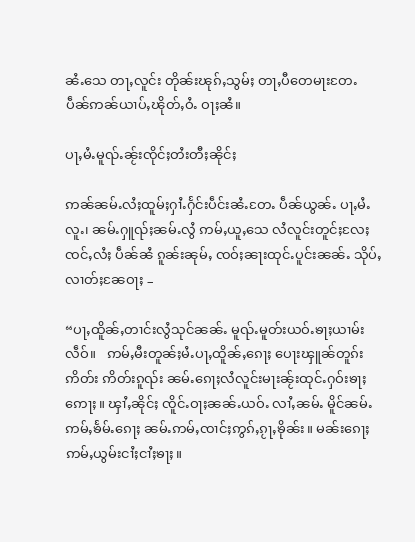ၼႆႉသေ တႃႇလူင်း တိုၼ်းၽုၵ်ႇသွမ်ႈ တႃႇပီတေမႃးတႄႉ ပဵၼ်ဢၼ်ယၢပ်ႇၽိုတ်ႇဝႆႉ ဝႃႈၼႆ။

ပႃႇမႆႉမူၺ်ႉၼႂ်းၸိုင်ႈတႆးတီႈၼိုင်ႈ

ဢၼ်ၼမ်ႉလႆႈထူမ်ႈႁၢႆႉႁႅင်းပဵင်းၼႆႉတႄႉ ပဵၼ်ယွၼ်ႉ ပႃႇမႆႉလူႉ၊ ၼမ်ႉႁူၺ်ႈၼမ်ႉလွႆ ဢမ်ႇယူႇသေ လႆလူင်းတူင်ႈလႄႈ ၸင်ႇလႆႈ ပဵၼ်ၼႆ ၵူၼ်းၼုမ်ႇ ၸဝ်ႈၼႃးထုင်ႉပူင်းၼၼ်ႉ သိုပ်ႇလၢတ်ႈၼႄဝႃႈ –

“ပႃႇထိူၼ်ႇတၢင်းလွႆသုင်ၼၼ်ႉ မူၺ်ႉမူတ်းယဝ်ႉၶႃႈယၢမ်းလဵဝ်။   ဢမ်ႇမီးတူၼ်ႈမႆႉပႃႇထိူၼ်ႇၵေႃႈ ပေႃးၾူၼ်တူၵ်းဢိတ်း ဢိတ်းၵူၺ်း ၼမ်ႉၵေႃႈလႆလူင်းမႃးၼႂ်းထုင်ႉႁဝ်းၶႃႈဢေႃႈ။ ၾၢႆႇၼိုင်ႈ ၸိူင်ႉဝႃႈၼၼ်ႉယဝ်ႉ လၢႆႇၼမ်ႉ မိူင်ၼမ်ႉဢမ်ႇၶႅမ်ႉၵေႃႈ ၼမ်ႉဢမ်ႇၸၢင်ႈဢွၵ်ႇၵႂႃႇၶိုၼ်း။ မၼ်းၵေႃႈ ဢမ်ႇယွမ်းငၢႆႈငၢႆႈၶႃႈ။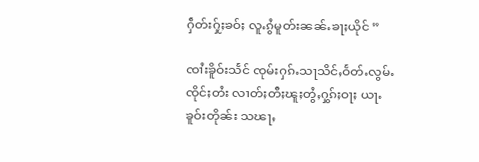ႁဵတ်းႁႂ်ႈၶဝ်ႈ လူႉၵွႆမူတ်းၼၼ်ႉၶႃႈယိုင် ”

ၸၢႆးၶိူဝ်းသႅင် ၸုမ်းႁၵ်ႉသႃသိင်ႇဝႅတ်ႉလွမ်ႉ ၸိုင်ႈတႆး လၢတ်ႈတီႈၽူႈတွႆႇႁွၵ်ႈဝႃႈ ယႃႉၶူဝ်းတိုၼ်း သၽႃႇ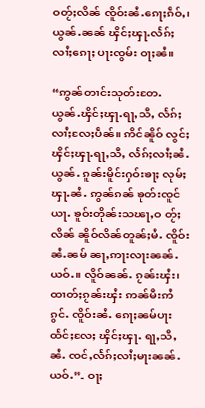ဝတႂ်ႈလိၼ် ၸိူဝ်းၼႆႉၵေႃႈၵဵဝ်ႇ၊ ယွၼ်ႉၼၼ် ၾိင်ႈၾႃႉလႅၵ်ႈလၢႆႈၵေႃႈ ပႃးၸွမ်း ဝႃႈၼႆ။

“ဢွၼ်တၢင်းသုတ်းတႄႉ ယွၼ်ႉၾိင်ႈၾႃႉရႃႇသီႇ လႅၵ်ႈလၢႆႈလႄႈပဵၼ်။ ဢိင်ၼိူဝ် လွင်ႈၾိင်ႈၾႃႉရႃႇသီႇ လႅၵ်ႈလၢႆႈၼႆႉ ယွၼ်ႉ ၵူၼ်းမိူင်းႁဝ်းၶႃႈ လုမ်ႈၾႃႉၼႆႉ ဢွၼ်ၵၼ် ၶုတ်းၸူင်ယႃႉ ၶူဝ်းတိုၼ်းသၽႃႇဝ တႂ်ႈလိၼ် ၼိူဝ်လိၼ်တူၼ်ႈမႆႉ ၸိူဝ်းၼႆႉၼမ် ၼႃႇဢႃးလႃးၼၼ်ႉယဝ်ႉ။ လိူဝ်ၼၼ်ႉ ၵႂၼ်းၾႆး၊ ထၢတ်ႈၵႂၼ်းၾႆး ဢၼ်မီးဢႆၵွင်ႉ ၸိူဝ်းၼႆႉ ၵေႃႈၼမ်ပႃးထႅင်ႈလႄႈ ၾိင်ႈၾႃႉ ရႃႇသီႇၼႆႉ ၸင်ႇလႅၵ်ႈလၢႆႈမႃးၼၼ်ႉယဝ်ႉ”- ဝႃႈ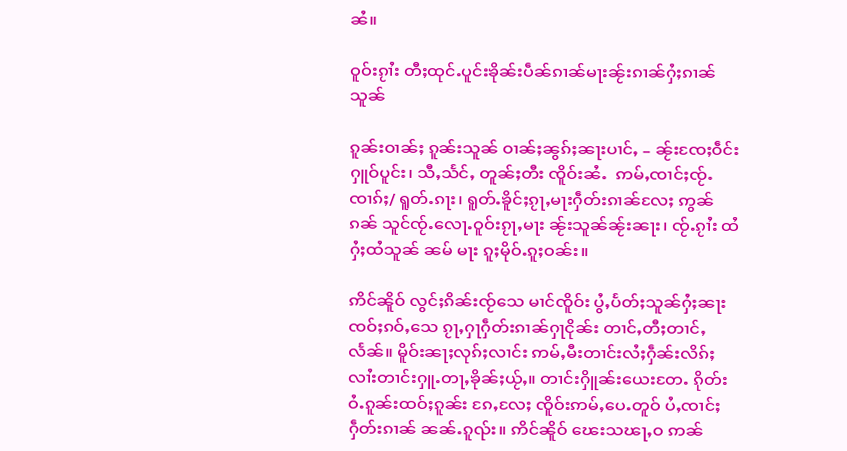ၼႆ။

ဝူဝ်းၵႂၢႆး တီႈထုင်ႉပူင်းၶိုၼ်းပဵၼ်ၵၢၼ်မႃးၼႂ်းၵၢၼ်ႁႆႈၵၢၼ်သူၼ်

ၵူၼ်းဝၢၼ်ႈ ၵူၼ်းသူၼ် ဝၢၼ်ႈၼွၵ်ႈၼႃးပၢင်ႇ – ၼႂ်းၸႄႈဝဵင်းႁူဝ်ပူင်း၊ သီႇသႅင်ႇ တူၼ်ႈတီး ၸိူဝ်းၼႆႉ  ဢမ်ႇၸၢင်ႈၸႂ်ႉၸၢၵ်ႈ/ ရူတ်ႉၵႃး၊ ရူတ်ႉၶိူင်ႈၵႂႃႇမႃးႁဵတ်းၵၢၼ်လႄႈ ဢွၼ်ၵၼ် သူင်ၸႂ်ႉလေႃႉဝူဝ်းၵႂႃႇမႃး ၼႂ်းသူၼ်ၼႂ်းၼႃး၊ ၸႂ်ႉၵႂၢႆး ထႆႁႆႈထႆသူၼ် ၼမ် မႃး ၵူႈမိုဝ်ႉၵူႈဝၼ်း။

ဢိင်ၼိူဝ် လွင်ႈၵိၼ်းၸႂ်သေ မၢင်ၸိူဝ်း ပွႆႇပႅတ်ႈသူၼ်ႁႆႈၼႃးၸဝ်ႈၵဝ်ႇသေ ၵႂႃႇႁႃႁဵတ်းၵၢၼ်ႁႃငိုၼ်း တၢင်ႇတီႈတၢင်ႇလႅၼ်။ မိူဝ်းၼႃႈလုၵ်ႈလၢင်း ဢမ်ႇမီးတၢင်းလႆႈႁဵၼ်းလိၵ်ႈလၢႆးတၢင်းႁူႉတႃႇၶိုၼ်ႈယႂ်ႇ။ တၢင်းႁိူၼ်းယေးတႄႉ ၵိုတ်းဝႆႉၵူၼ်းထဝ်ႈၵူၼ်း ၵႄႇလႄႈ ၸိူဝ်းဢမ်ႇပေႉတူဝ် ပႆႇၸၢင်ႈႁဵတ်းၵၢၼ် ၼၼ်ႉၵူၺ်း။ ဢိင်ၼိူဝ် ၽေးသၽႃႇဝ ဢၼ်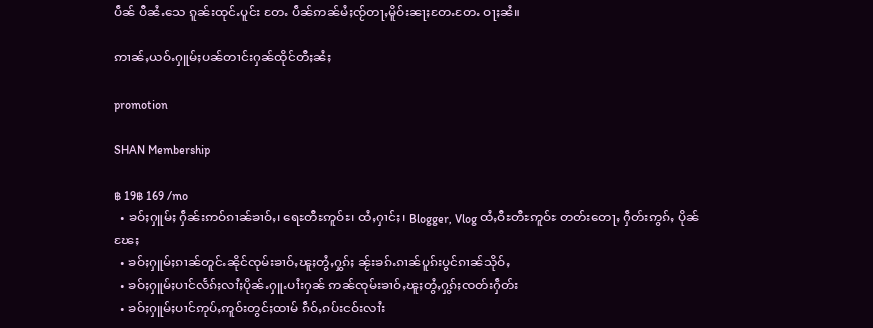ပဵၼ် ပီၼႆႉသေ ၵူၼ်းထုင်ႉပူင်း တႄႉ ပဵၼ်ဢၼ်မႆႈၸႂ်တႃႇမိူဝ်းၼႃႈတႄႉတႄႉ ဝႃႈၼႆ။

ဢၢၼ်ႇယဝ်ႉႁူမ်ႈပၼ်တၢင်းႁၼ်ထိုင်တီႈၼႆႈ

promotion

SHAN Membership

฿ 19฿ 169 /mo
  • ၶဝ်ႈႁူမ်ႈ ႁဵၼ်းဢဝ်ၵၢၼ်ၶၢဝ်ႇ၊ ရေႊတီႊဢူဝ်ႊ၊ ထႆႇႁၢင်ႈ၊ Blogger, Vlog ထႆႇဝီႊတီႊဢူဝ်ႊ တတ်းတေႃႇ ႁဵတ်းဢွၵ်ႇ ပိုၼ်ၽႄႈ
  • ၶဝ်ႈႁူမ်ႈၵၢၼ်တူင်ႉၼိုင်ၸုမ်းၶၢဝ်ႇၽူႈတွႆႇႁွၵ်ႈ ၼႂ်းၶၵ်ႉၵၢၼ်ပူၵ်းပွင်ၵၢၼ်သိုဝ်ႇ
  • ၶဝ်ႈႁူမ်ႈပၢင်လႅၵ်ႈလၢႆႈပိုၼ်ႉႁူႉပၢႆးႁၼ် ဢၼ်ၸုမ်းၶၢဝ်ႇၽူႈတွႆႇႁွၵ်ႈၸတ်းႁဵတ်း
  • ၶဝ်ႈႁူမ်ႈပၢင်ဢုပ်ႇဢူဝ်းတွင်ႈထၢမ် ၵဵဝ်ႇၵပ်းငဝ်းလၢႆး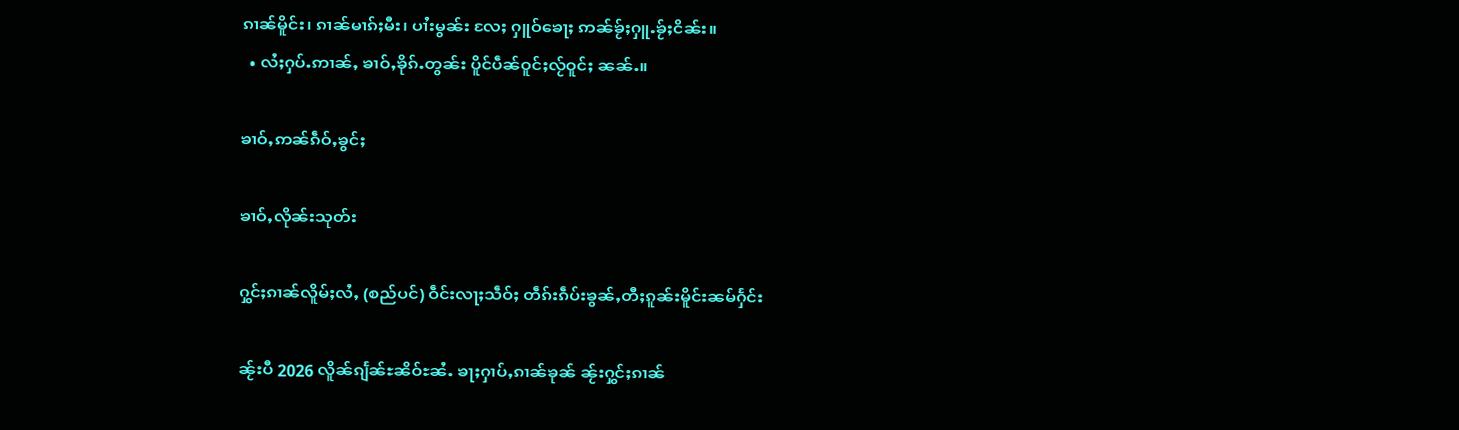ၵၢၼ်မိူင်း၊ ၵၢၼ်မၢၵ်ႈမီး၊ ပၢႆးမွၼ်း လႄႈ ႁူဝ်ၶေႃႈ ဢၼ်ၶႂ်ႈႁူႉၶႂ်ႈငိၼ်း။
  • လႆႈႁပ်ႉဢၢၼ်ႇ ၶၢဝ်ႇၶိုၵ်ႉတွၼ်း ပိူင်ပဵၼ်ဝူင်ႈလႂ်ဝူင်ႈ ၼၼ်ႉ။

ၶၢဝ်ႇဢၼ်ၵဵဝ်ႇၶွင်ႈ

ၶၢဝ်ႇလိုၼ်းသုတ်း

ႁွင်ႈၵၢၼ်လိူမ်ႈလႆႇ (စည်ပင်) ဝဵင်းလႃႈသဵဝ်ႈ တဵၵ်းၵဵပ်းၶွၼ်ႇတီႈၵူၼ်းမိူင်းၼမ်ႁႅင်း

ၼႂ်းပီ 2026 လိူၼ်ၵျႅၼ်ႊၼိဝ်ႊၼႆႉ ၶႃႈႁၢပ်ႇၵၢၼ်ၶုၼ် ၼႂ်းႁွင်ႈၵၢၼ်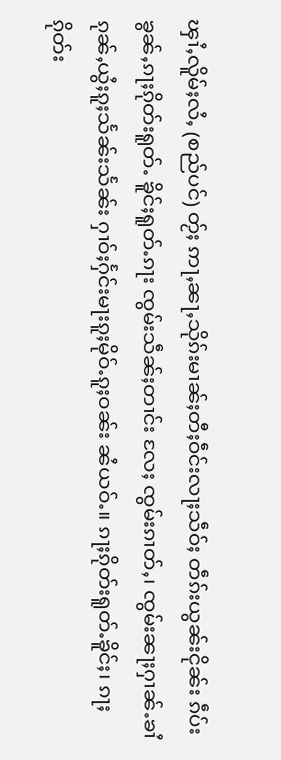ၾၢႆႇလိူမ်ႈလႆႇ (စည်ပင်) တႂ်ႈ ဢႃႇၼႃႇသိုၵ်းမၢၼ်ႈတီႈဝဵင်းလႃႈသဵဝ်ႈ တဵၵ်းယွၼ်းငိုၼ်း ၵဵပ်းၶွၼ်ႇၵႃႈၵိုတ်းရူတ်ႉ ၶိူင်ႈရူတ်ႉၵႃး ၸွမ်းသဵၼ်ႈတၢင်း လႄႈ ၸွမ်းၵၢတ်ႇ၊ ၸွမ်းၼႃႈႁၢၼ်ႉၶၢႆၵုၼ်ႇယွႆႈၵူႈသႅၼ်းသႅၼ်း ႁၢဝ်ႈႁႅင်းမႃးၵူႈမိုဝ်ႉၵူႈဝၼ်း ၼႆယဝ်ႉ။ ၵႃႈၵိုတ်းရူတ်ႉၶိူင်ႈ၊ ၵႃႈၵိုတ်း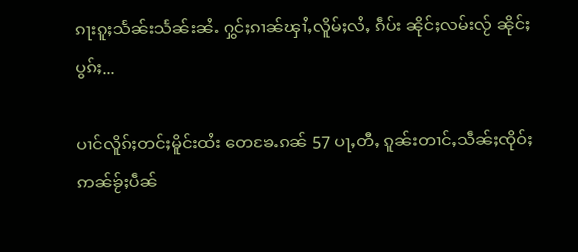ၵႃးၵူႈသႅၼ်းသႅၼ်းၼႆႉ ႁွင်ႈၵၢၼ်ၾၢႆႇလိူမ်ႈလႆႇ ၵဵပ်း ၼိုင်ႈလမ်းလႂ် ၼိုင်ႈပွၵ်ႈ...

ပၢင်လိူၵ်ႈတင်ႈမိူင်းထႆး တေၶႄႉၵၼ် 57 ပႃႇတီႇ ၵူၼ်းတၢင်ႇသဵၼ်ႈၸိုဝ်ႈ ဢၼ်ၶႂ်ႈပဵၼ်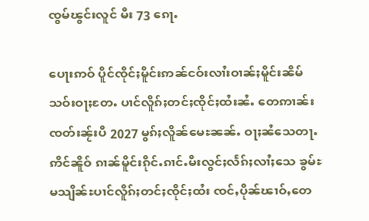ၸွမ်ၽွင်းလူင် မီး 73 ၵေႃႉ

ပေႃးဢဝ် ပိူင်ၸိုင်ႈမိူင်းဢၼ်ငဝ်းလၢႆးဝၢၼ်ႈမိူင်းၼိမ်သဝ်းဝႃႈတႄႉ ပၢင်လိူၵ်ႈတင်ႈၸိုင်ႈထႆးၼႆႉ တေဢၢၼ်းၸတ်းၼႂ်းပီ 2027 မွၵ်ႈလိူၼ်မေႊၼၼ်ႉ ဝႃႈၼႆသေတႃႉ ဢိင်ၼိူဝ် ၵၢၼ်မိူင်းၵိုင်ႉၵၢင်ႉမီးလွင်ႈလႅၵ်ႈလၢႆႈသေ ၶွမ်ႊမသျိၼ်ႊပၢင်လိူၵ်ႈတင်ႈၸိုင်ႈထႆး ၸင်ႇပိုၼ်ၽၢဝ်ႇတေ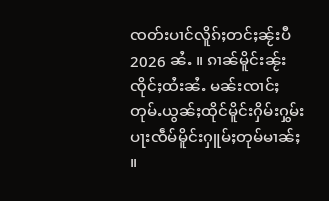ၸတ်းပၢင်လိူၵ်ႈတင်ႈၼႂ်းပီ 2026 ၼႆႉ ။ ၵၢၼ်မိူင်းၼႂ်းၸိုင်ႈထႆးၼႆႉ မၼ်းၸၢင်ႈတုမ်ႉယွၼ်ႈထိုင်မိူင်းႁိမ်းႁွမ်း ပႃးၸဵမ်မိူင်းႁူမ်ႈတုမ်မၢၼ်ႈ ။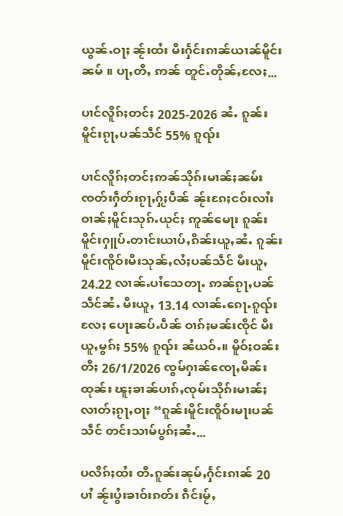ယွၼ်ႉဝႃႈ ၼႂ်းထႆး မီးႁႅင်းၵၢၼ်ယၢၼ်မိူင်းၼမ် ။ ပႃႇတီႇ ဢၼ် တူင်ႉတိုၼ်ႇလႄႈ...

ပၢင်လိူၵ်ႈတင်ႈ 2025-2026 ၼႆႉ ၵူၼ်းမိူင်းၵႂႃႇပၼ်သဵင် 55% ၵူၺ်း

ပၢင်လိူၵ်ႈတင်ႈဢၼ်သိုၵ်းမၢၼ်ႈၼမ်းၸတ်းႁဵတ်းၵႂႃႇႁႂ်ႈပဵၼ် ၼႂ်းၵႄႈငဝ်းလၢႆးဝၢၼ်ႈမိူင်းသုၵ်ႉယုင်ႈ ဢူၼ်မေႃး ၵူၼ်းမိူင်းႁူပ်ႉတၢင်းယၢပ်ႇၵိၼ်းယူႇၼႆႉ ၵူၼ်းမိူင်းၸိူဝ်းမီးသုၼ်ႇလႆႈပၼ်သဵင် မီးယူႇ 24.22 လၢၼ်ႉပၢႆသေတႃႉ ဢၼ်ၵႂႃႇပၼ်သဵင်ၼႆႉ မီးယူႇ 13.14 လၢၼ်ႉၵေႃႉၵူၺ်းလႄႈ ပေႃးၼပ်ႉပဵၼ် ဝၢၵ်ႈမၼ်းၸိုင် မီးယူႇမွၵ်ႈ 55% ၵူၺ်း ၼႆယဝ်ႉ။ မိူဝ်ႈဝၼ်းတီႈ 26/1/2026 ၸွမ်ႁၢၼ်ၸေႃႇမိၼ်းထုၼ်း ၽူႈၶၢၼ်ပၢၵ်ႇၸုမ်းသိုၵ်းမၢၼ်ႈ လၢတ်ႈၵႂႃႇဝႃႈ “ၵူၼ်းမိူင်းၸိူဝ်းမႃးပၼ်သဵင် တင်းသၢမ်ပွၵ်ႈၼႆႉ...

ပလိၵ်ႈထႆး တီႉၵူၼ်းၼုမ်ႇႁႅင်းၵၢၼ် 20 ပၢႆ ၼႂ်းပွႆးၶၢဝ်းၵတ်း ၵဵင်းမႂ်ႇ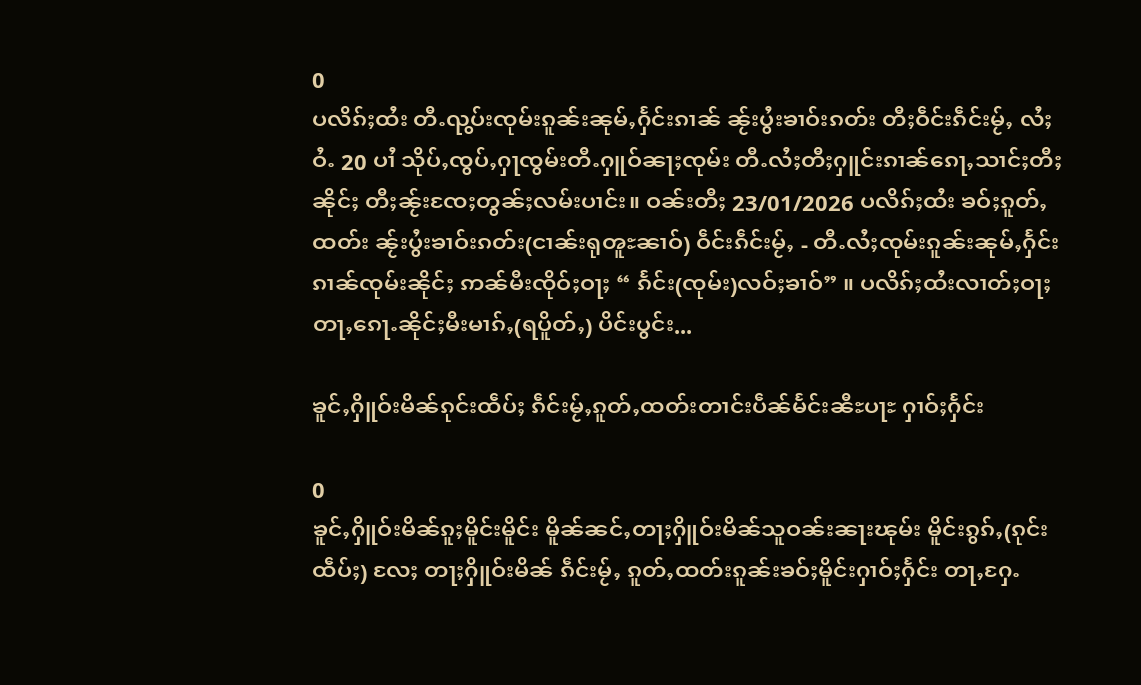0
ပလိၵ်ႈထႆး တီႉၺွပ်းၸုမ်းၵူၼ်းၼုမ်ႇႁႅင်းၵၢၼ် ၼႂ်းပွႆးၶၢဝ်းၵတ်း တီႈဝဵင်းၵဵင်းမႂ်ႇ လႆႈဝႆႉ 20 ပၢႆ သိုပ်ႇၸွပ်ႇႁႃၸွမ်းတီႉႁူဝ်ၼႃႈၸုမ်း တီႉလႆႈတီႈႁူင်းၵၢၼ်ၵေႃႇသၢင်ႈတီႈၼိုင်ႈ တီႈၼႂ်းၸႄႈတွၼ်ႈလမ်းပၢင်း။ ဝၼ်းတီႈ 23/01/2026 ပလိၵ်ႈထႆး ၶဝ်ႈၵူတ်ႇထတ်း ၼႂ်းပွႆးၶၢဝ်းၵတ်း(ငၢၼ်းရုၻူႊၼၢဝ်) ဝဵင်းၵဵင်းမႂ်ႇ - တီႉလႆႈၸုမ်းၵူၼ်းၼုမ်ႇႁႅင်းၵၢၼ်ၸုမ်းၼိုင်ႈ ဢၼ်မီးၸိုဝ်ႈဝႃႈ “ ၵႅင်း(ၸုမ်း)လဝ်ႈၶၢဝ်” ။ ပလိၵ်ႈထႆးလၢတ်ႈဝႃႈ တႃႇၵေႃႉၼိုင်ႈမီးမၢၵ်ႇ(ရပိူတ်ႇ) ပိင်းပွင်း...

ၶူင်ႇႁိူဝ်းမိၼ်ၵုင်းထဵပ်ႈ ၵဵင်းမႂ်ႇၵူတ်ႇထတ်းတၢင်းပဵၼ်မႅင်းၼီႊပႃႊ ႁၢဝ်ႈႁႅင်း

0
ၶူင်ႇႁိူဝ်းမိၼ်ၵူႈမိူင်းမိူင်း မိူၼ်ၼင်ႇတႃႈႁိူဝ်းမိၼ်သူဝၼ်းၼႃးၽုမ်း မိူင်းၵွၵ်ႇ(ၵုင်းထဵပ်ႈ) လႄႈ တႃႈႁိူဝ်းမိၼ် ၵဵင်းမႂ်ႇ ၵူတ်ႇထတ်းၵူၼ်းၶဝ်ႈမိူင်းႁၢဝ်ႈႁႅင်း တႃႇႁႄႉ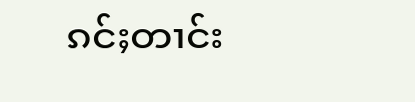ၵင်ႈတၢင်း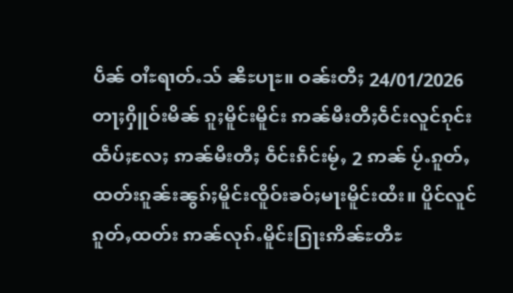ပဵၼ် ဝၢႆႊရၢတ်ႉသ် ၼီႊပႃႊ။ ဝၼ်းတီႈ 24/01/2026 တႃႈႁိူဝ်းမိၼ် ၵူႈမိူင်းမိူင်း ဢၼ်မီးတီႈဝဵင်းလူင်ၵုင်းထဵပ်ႈလႄႈ ဢၼ်မီးတီႈ ဝဵင်းၵဵင်းမႂ်ႇ 2 ဢၼ် ပႂ်ႉၵူတ်ႇထတ်းၵူၼ်းၼွၵ်ႈမိူင်းၸိူဝ်းၶဝ်ႈမႃးမိူင်းထႆး။ ပိူင်လူင်ၵူတ်ႇထတ်း ဢၼ်လုၵ်ႉမိူင်းၵြႃးဢိၼ်ႊတီႊ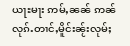ယႃႊမႃး ဢမ်ႇၼၼ် ဢၼ်လုၵ်ႉတၢင်ႇမိူင်းၼႂ်းလုမ်ႈ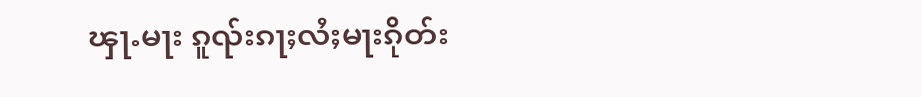ၾႃႉမႃး ၵူၺ်းၵႃႈလႆႈမႃးၵိုတ်း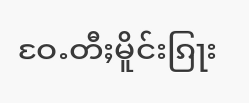ဝႄႉတီႈမိူင်းၵြႃး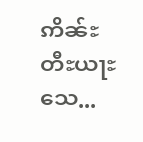ဢိၼ်ႊတီႊယႃႊသေ...